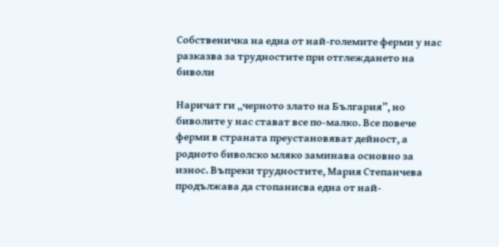Собственичка на една от най-големите ферми у нас разказва за трудностите при отглеждането на биволи

Наричат ги „черното злато на България”, но биволите у нас стават все по-малко. Все повече ферми в страната преустановяват дейност, а родното биволско мляко заминава основно за износ. Въпреки трудностите, Мария Степанчева продължава да стопанисва една от най-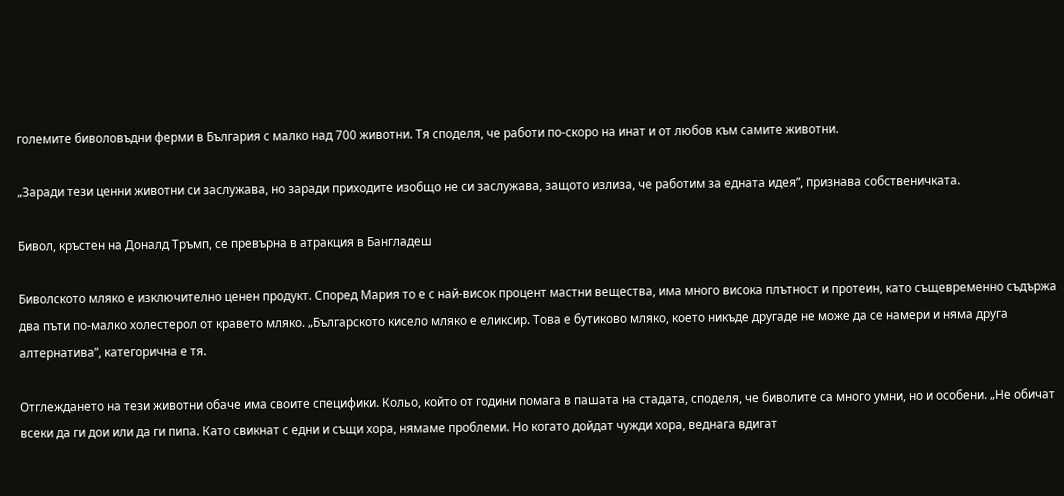големите биволовъдни ферми в България с малко над 700 животни. Тя споделя, че работи по-скоро на инат и от любов към самите животни.

„Заради тези ценни животни си заслужава, но заради приходите изобщо не си заслужава, защото излиза, че работим за едната идея”, признава собственичката.

Бивол, кръстен на Доналд Тръмп, се превърна в атракция в Бангладеш

Биволското мляко е изключително ценен продукт. Според Мария то е с най-висок процент мастни вещества, има много висока плътност и протеин, като същевременно съдържа два пъти по-малко холестерол от кравето мляко. „Българското кисело мляко е еликсир. Това е бутиково мляко, което никъде другаде не може да се намери и няма друга алтернатива”, категорична е тя.

Отглеждането на тези животни обаче има своите специфики. Кольо, който от години помага в пашата на стадата, споделя, че биволите са много умни, но и особени. „Не обичат всеки да ги дои или да ги пипа. Като свикнат с едни и същи хора, нямаме проблеми. Но когато дойдат чужди хора, веднага вдигат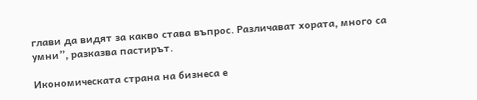глави да видят за какво става въпрос. Различават хората, много са умни”, разказва пастирът.

Икономическата страна на бизнеса е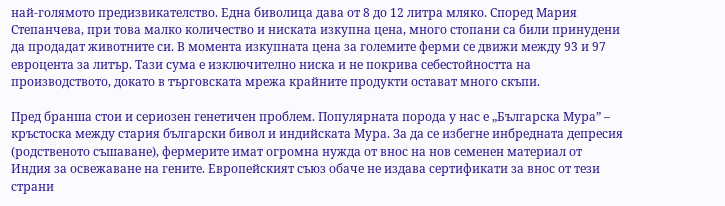най-голямото предизвикателство. Една биволица дава от 8 до 12 литра мляко. Според Мария Степанчева, при това малко количество и ниската изкупна цена, много стопани са били принудени да продадат животните си. В момента изкупната цена за големите ферми се движи между 93 и 97 евроцента за литър. Тази сума е изключително ниска и не покрива себестойността на производството, докато в търговската мрежа крайните продукти остават много скъпи.

Пред бранша стои и сериозен генетичен проблем. Популярната порода у нас е „Българска Мура” – кръстоска между стария български бивол и индийската Мура. За да се избегне инбредната депресия (родственото съшаване), фермерите имат огромна нужда от внос на нов семенен материал от Индия за освежаване на гените. Европейският съюз обаче не издава сертификати за внос от тези страни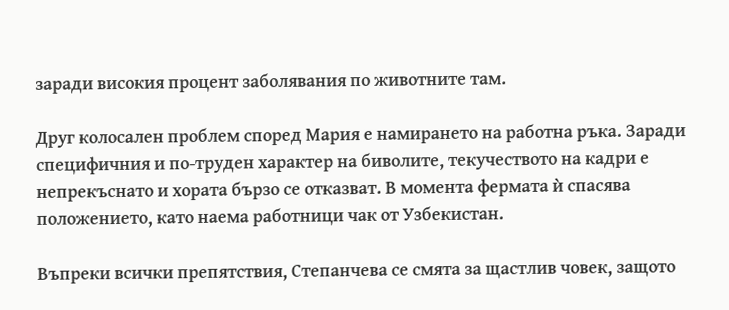заради високия процент заболявания по животните там.

Друг колосален проблем според Мария е намирането на работна ръка. Заради специфичния и по-труден характер на биволите, текучеството на кадри е непрекъснато и хората бързо се отказват. В момента фермата ѝ спасява положението, като наема работници чак от Узбекистан.

Въпреки всички препятствия, Степанчева се смята за щастлив човек, защото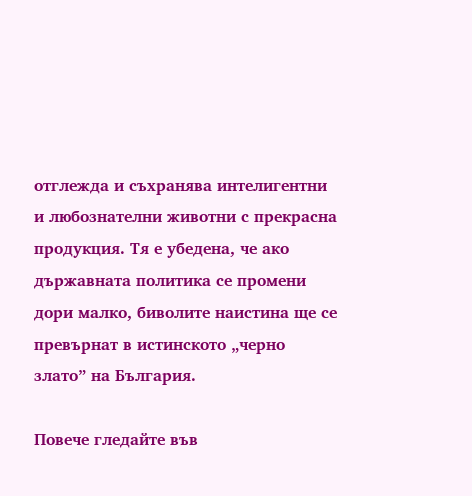отглежда и съхранява интелигентни и любознателни животни с прекрасна продукция. Тя е убедена, че ако държавната политика се промени дори малко, биволите наистина ще се превърнат в истинското „черно злато” на България.

Повече гледайте във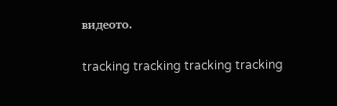видеото.

tracking tracking tracking tracking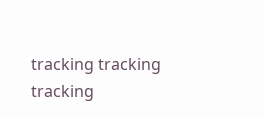tracking tracking tracking